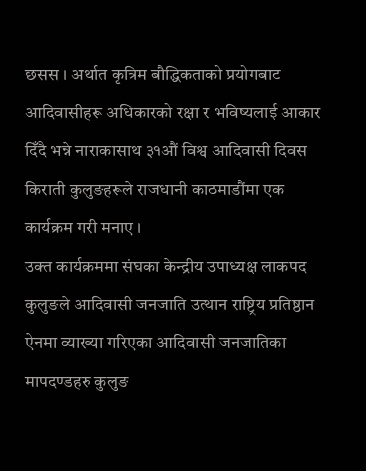छसस । अर्थात कृत्रिम बौद्धिकताको प्रयोगबाट आदिवासीहरू अधिकारको रक्षा र भविष्यलाई आकार दिँदै भन्ने नाराकासाथ ३१औं विश्व आदिवासी दिवस किराती कुलुङहरूले राजधानी काठमाडौंमा एक कार्यक्रम गरी मनाए ।
उक्त कार्यक्रममा संघका केन्द्रीय उपाध्यक्ष लाकपद कुलुङले आदिवासी जनजाति उत्थान राष्ट्रिय प्रतिष्ठान ऐनमा व्याख्या गरिएका आदिवासी जनजातिका मापदण्डहरु कुलुङ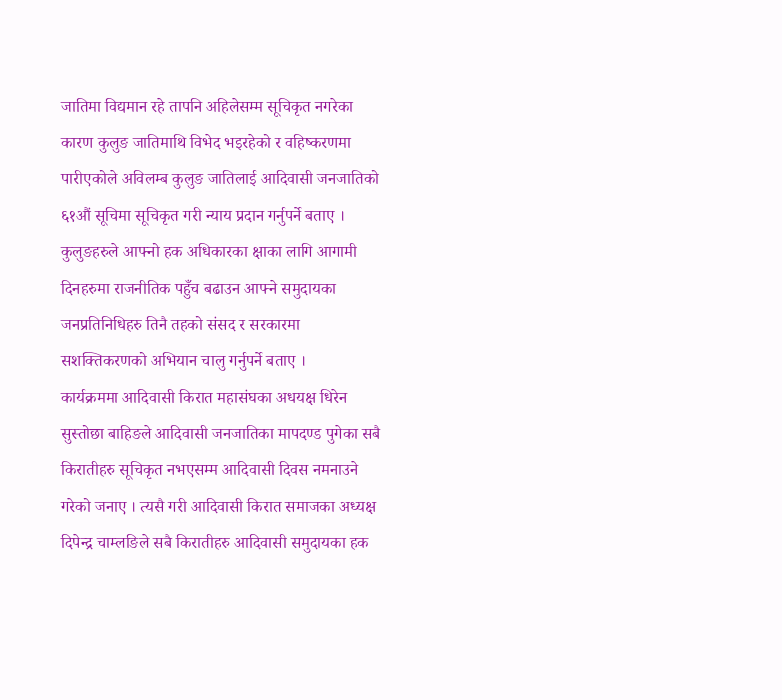जातिमा विद्यमान रहे तापनि अहिलेसम्म सूचिकृत नगरेका कारण कुलुङ जातिमाथि विभेद भइरहेको र वहिष्करणमा पारीएकोले अविलम्ब कुलुङ जातिलाई आदिवासी जनजातिको ६१औं सूचिमा सूचिकृत गरी न्याय प्रदान गर्नुपर्ने बताए । कुलुङहरुले आफ्नो हक अधिकारका क्षाका लागि आगामी दिनहरुमा राजनीतिक पहुँच बढाउन आफ्ने समुदायका जनप्रतिनिधिहरु तिनै तहको संसद र सरकारमा सशक्तिकरणको अभियान चालु गर्नुपर्ने बताए ।
कार्यक्रममा आदिवासी किरात महासंघका अधयक्ष धिरेन सुस्तोछा बाहिङले आदिवासी जनजातिका मापदण्ड पुगेका सबै किरातीहरु सूचिकृत नभएसम्म आदिवासी दिवस नमनाउने गरेको जनाए । त्यसै गरी आदिवासी किरात समाजका अध्यक्ष दिपेन्द्र चाम्लङिले सबै किरातीहरु आदिवासी समुदायका हक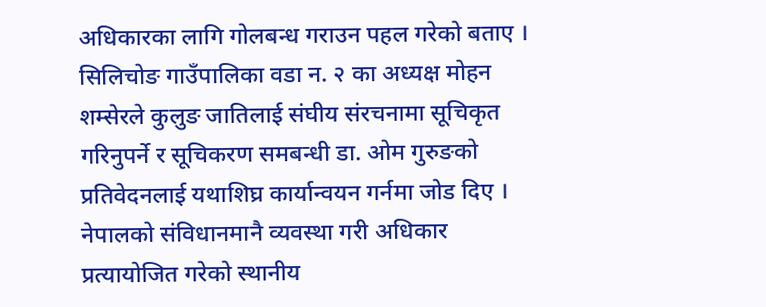अधिकारका लागि गोलबन्ध गराउन पहल गरेको बताए । सिलिचोङ गाउँपालिका वडा न. २ का अध्यक्ष मोहन शम्सेरले कुलुङ जातिलाई संघीय संरचनामा सूचिकृत गरिनुपर्ने र सूचिकरण समबन्धी डा. ओम गुरुङको प्रतिवेदनलाई यथाशिघ्र कार्यान्वयन गर्नमा जोड दिए ।
नेपालको संविधानमानै व्यवस्था गरी अधिकार प्रत्यायोजित गरेको स्थानीय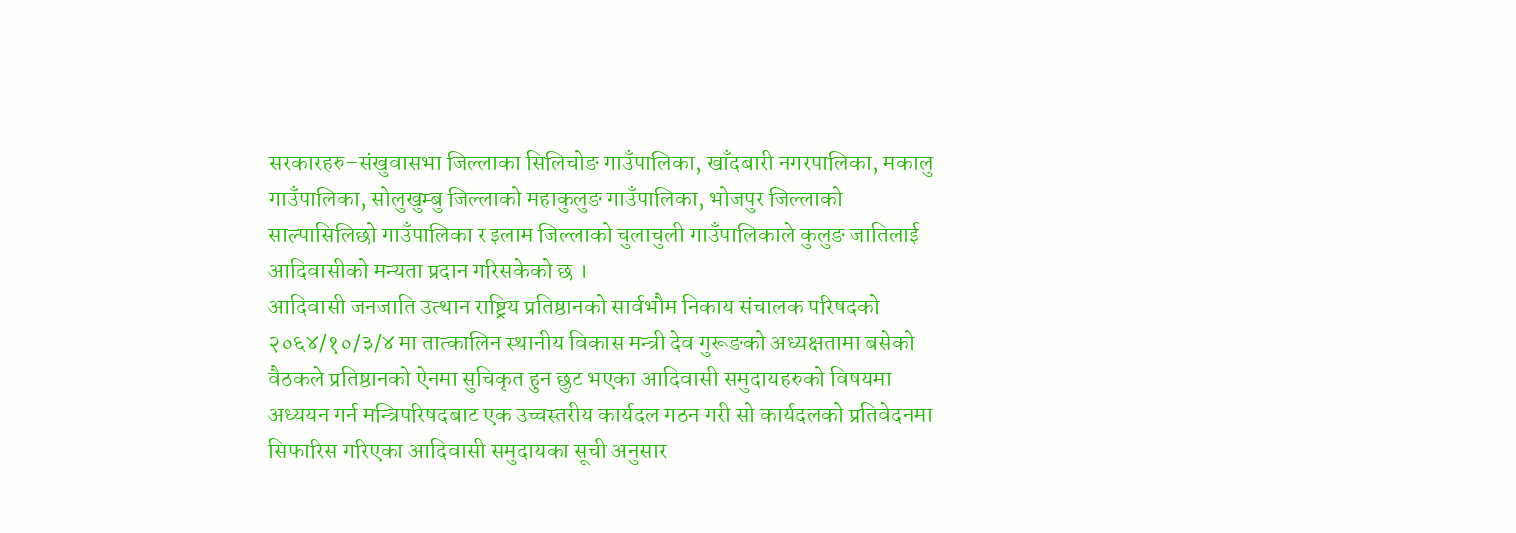सरकारहरु–संखुवासभा जिल्लाका सिलिचोङ गाउँपालिका, खाँदबारी नगरपालिका, मकालु गाउँपालिका, सोलुखुम्बु जिल्लाको महाकुलुङ गाउँपालिका, भोजपुर जिल्लाको साल्पासिलिछो गाउँपालिका र इलाम जिल्लाको चुलाचुली गाउँपालिकाले कुलुङ जातिलाई आदिवासीको मन्यता प्रदान गरिसकेको छ ।
आदिवासी जनजाति उत्थान राष्ट्रिय प्रतिष्ठानको सार्वभौम निकाय संचालक परिषदको २०६४/१०/३/४ मा तात्कालिन स्थानीय विकास मन्त्री देव गुरूङको अध्यक्षतामा बसेको वैठकले प्रतिष्ठानको ऐनमा सुचिकृत हुन छुट भएका आदिवासी समुदायहरुको विषयमा अध्ययन गर्न मन्त्रिपरिषदबाट एक उच्चस्तरीय कार्यदल गठन गरी सो कार्यदलको प्रतिवेदनमा सिफारिस गरिएका आदिवासी समुदायका सूची अनुसार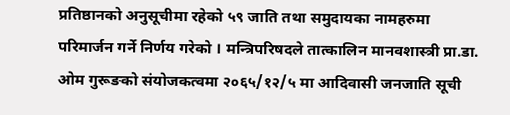प्रतिष्ठानको अनुसूचीमा रहेको ५९ जाति तथा समुदायका नामहरुमा परिमार्जन गर्ने निर्णय गरेको । मन्त्रिपरिषदले तात्कालिन मानवशास्त्री प्रा.डा. ओम गुरूङको संयोजकत्वमा २०६५/१२/५ मा आदिवासी जनजाति सूची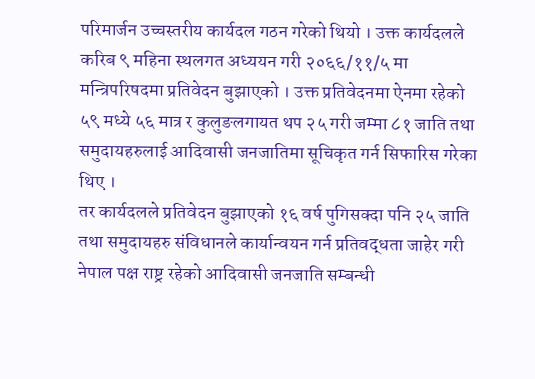परिमार्जन उच्चस्तरीय कार्यदल गठन गरेको थियो । उक्त कार्यदलले करिब ९ महिना स्थलगत अध्ययन गरी २०६६/११/५ मा मन्त्रिपरिषदमा प्रतिवेदन बुझाएको । उक्त प्रतिवेदनमा ऐनमा रहेको ५९ मध्ये ५६ मात्र र कुलुङलगायत थप २५ गरी जम्मा ८१ जाति तथा समुदायहरुलाई आदिवासी जनजातिमा सूचिकृत गर्न सिफारिस गरेका थिए ।
तर कार्यदलले प्रतिवेदन बुझाएको १६ वर्ष पुगिसक्दा पनि २५ जाति तथा समुदायहरु संविधानले कार्यान्वयन गर्न प्रतिवद्धता जाहेर गरी नेपाल पक्ष राष्ट्र रहेको आदिवासी जनजाति सम्बन्धी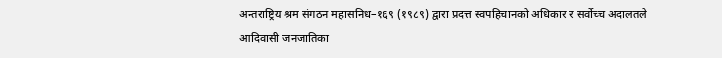अन्तराष्ट्रिय श्रम संगठन महासनिध–१६९ (१९८९) द्वारा प्रदत्त स्वपहिचानको अधिकार र सर्वोच्च अदालतले आदिवासी जनजातिका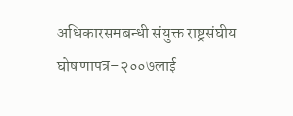अधिकारसमबन्धी संयुक्त राष्ट्रसंघीय घोषणापत्र–२००७लाई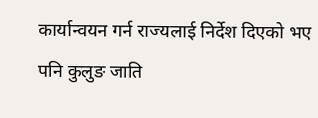कार्यान्वयन गर्न राज्यलाई निर्देश दिएको भए पनि कुलुङ जाति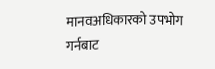मानवअधिकारको उपभोग गर्नबाट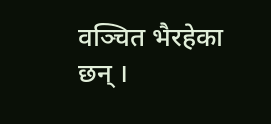वञ्चित भैरहेका छन् ।